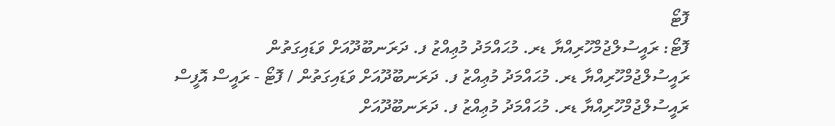ފޮޓޯ
ފޮޓޯ: ރައީސުލްޖުމްހޫރިއްޔާ ޑރ. މުޙައްމަދު މުޢިއްޒު ފ. ދަރަނބޫދޫއަށް ވަޑައިގަތުން
ރައީސުލްޖުމްހޫރިއްޔާ ޑރ. މުޙައްމަދު މުޢިއްޒު ފ. ދަރަނބޫދޫއަށް ވަޑައިގަތުން / ފޮޓޯ - ރައީސް އޮފީސް
ރައީސުލްޖުމްހޫރިއްޔާ ޑރ. މުޙައްމަދު މުޢިއްޒު ފ. ދަރަނބޫދޫއަށް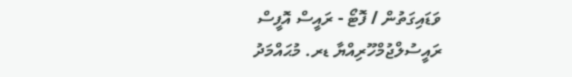ވަޑައިގަތުން / ފޮޓޯ - ރައީސް އޮފީސް
ރައީސުލްޖުމްހޫރިއްޔާ ޑރ. މުޙައްމަދު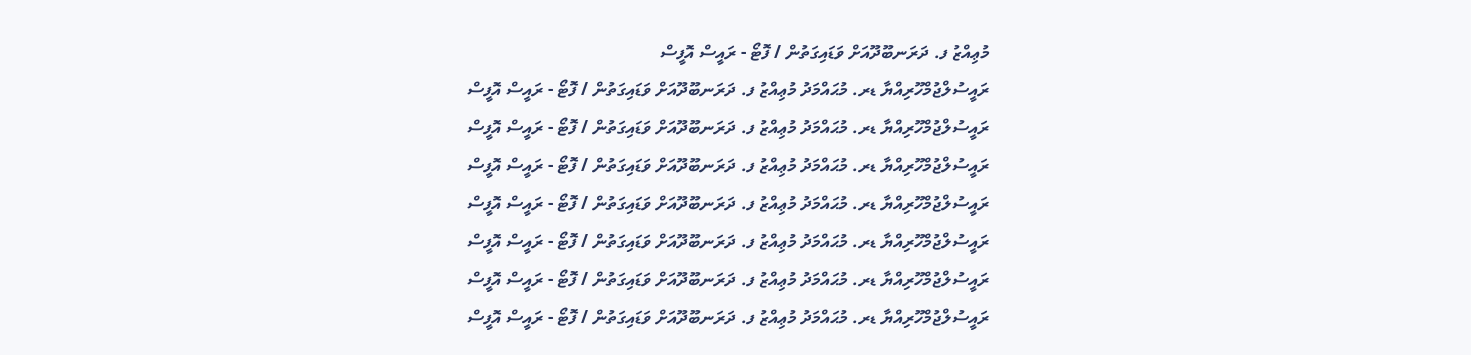މުޢިއްޒު ފ. ދަރަނބޫދޫއަށް ވަޑައިގަތުން / ފޮޓޯ - ރައީސް އޮފީސް
ރައީސުލްޖުމްހޫރިއްޔާ ޑރ. މުޙައްމަދު މުޢިއްޒު ފ. ދަރަނބޫދޫއަށް ވަޑައިގަތުން / ފޮޓޯ - ރައީސް އޮފީސް
ރައީސުލްޖުމްހޫރިއްޔާ ޑރ. މުޙައްމަދު މުޢިއްޒު ފ. ދަރަނބޫދޫއަށް ވަޑައިގަތުން / ފޮޓޯ - ރައީސް އޮފީސް
ރައީސުލްޖުމްހޫރިއްޔާ ޑރ. މުޙައްމަދު މުޢިއްޒު ފ. ދަރަނބޫދޫއަށް ވަޑައިގަތުން / ފޮޓޯ - ރައީސް އޮފީސް
ރައީސުލްޖުމްހޫރިއްޔާ ޑރ. މުޙައްމަދު މުޢިއްޒު ފ. ދަރަނބޫދޫއަށް ވަޑައިގަތުން / ފޮޓޯ - ރައީސް އޮފީސް
ރައީސުލްޖުމްހޫރިއްޔާ ޑރ. މުޙައްމަދު މުޢިއްޒު ފ. ދަރަނބޫދޫއަށް ވަޑައިގަތުން / ފޮޓޯ - ރައީސް އޮފީސް
ރައީސުލްޖުމްހޫރިއްޔާ ޑރ. މުޙައްމަދު މުޢިއްޒު ފ. ދަރަނބޫދޫއަށް ވަޑައިގަތުން / ފޮޓޯ - ރައީސް އޮފީސް
ރައީސުލްޖުމްހޫރިއްޔާ ޑރ. މުޙައްމަދު މުޢިއްޒު ފ. ދަރަނބޫދޫއަށް ވަޑައިގަތުން / ފޮޓޯ - ރައީސް އޮފީސް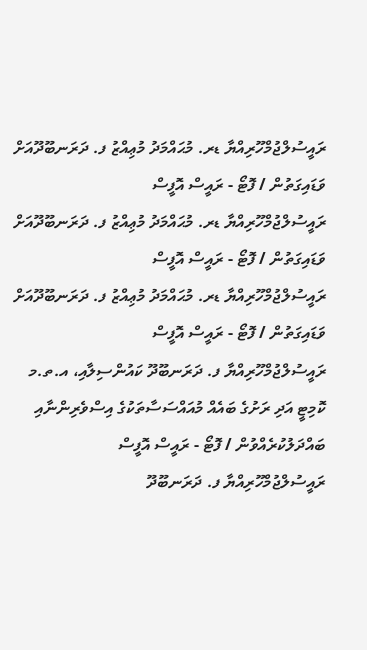ރައީސުލްޖުމްހޫރިއްޔާ ޑރ. މުޙައްމަދު މުޢިއްޒު ފ. ދަރަނބޫދޫއަށް ވަޑައިގަތުން / ފޮޓޯ - ރައީސް އޮފީސް
ރައީސުލްޖުމްހޫރިއްޔާ ޑރ. މުޙައްމަދު މުޢިއްޒު ފ. ދަރަނބޫދޫއަށް ވަޑައިގަތުން / ފޮޓޯ - ރައީސް އޮފީސް
ރައީސުލްޖުމްހޫރިއްޔާ ޑރ. މުޙައްމަދު މުޢިއްޒު ފ. ދަރަނބޫދޫއަށް ވަޑައިގަތުން / ފޮޓޯ - ރައީސް އޮފީސް
ރައީސުލްޖުމްހޫރިއްޔާ ފ. ދަރަނބޫދޫ ކައުންސިލާއި، އ.ތ.މ ކޮމިޓީ އަދި ރަށުގެ ބައެއް މުއައްސަސާތަކުގެ އިސްވެރިންނާއި ބައްދަލުކުރެއްވުން / ފޮޓޯ - ރައީސް އޮފީސް
ރައީސުލްޖުމްހޫރިއްޔާ ފ. ދަރަނބޫދޫ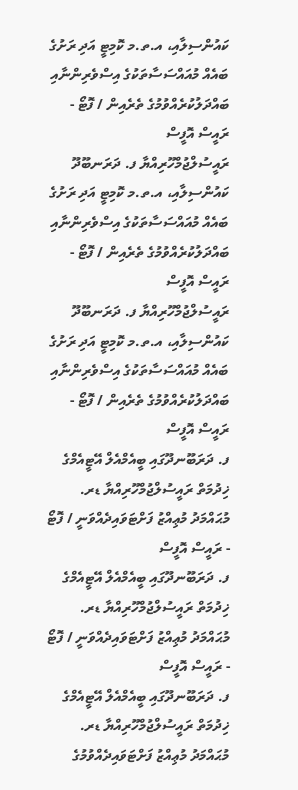ކައުންސިލާއި، އ.ތ.މ ކޮމިޓީ އަދި ރަށުގެ ބައެއް މުއައްސަސާތަކުގެ އިސްވެރިންނާއި ބައްދަލުކުރެއްވުމުގެ ތެރެއިން / ފޮޓޯ - ރައީސް އޮފީސް
ރައީސުލްޖުމްހޫރިއްޔާ ފ. ދަރަނބޫދޫ ކައުންސިލާއި، އ.ތ.މ ކޮމިޓީ އަދި ރަށުގެ ބައެއް މުއައްސަސާތަކުގެ އިސްވެރިންނާއި ބައްދަލުކުރެއްވުމުގެ ތެރެއިން / ފޮޓޯ - ރައީސް އޮފީސް
ރައީސުލްޖުމްހޫރިއްޔާ ފ. ދަރަނބޫދޫ ކައުންސިލާއި، އ.ތ.މ ކޮމިޓީ އަދި ރަށުގެ ބައެއް މުއައްސަސާތަކުގެ އިސްވެރިންނާއި ބައްދަލުކުރެއްވުމުގެ ތެރެއިން / ފޮޓޯ - ރައީސް އޮފީސް
ފ. ދަރަބޫނދޫގައި ބީއެމްއެލް އޭޓީއެމްގެ ޚިދުމަތް ރައީސުލްޖުމްހޫރިއްޔާ ޑރ. މުޙައްމަދު މުޢިއްޒު ފަށްޓަވައިދެއްވަނީ / ފޮޓޯ - ރައީސް އޮފީސް
ފ. ދަރަބޫނދޫގައި ބީއެމްއެލް އޭޓީއެމްގެ ޚިދުމަތް ރައީސުލްޖުމްހޫރިއްޔާ ޑރ. މުޙައްމަދު މުޢިއްޒު ފަށްޓަވައިދެއްވަނީ / ފޮޓޯ - ރައީސް އޮފީސް
ފ. ދަރަބޫނދޫގައި ބީއެމްއެލް އޭޓީއެމްގެ ޚިދުމަތް ރައީސުލްޖުމްހޫރިއްޔާ ޑރ. މުޙައްމަދު މުޢިއްޒު ފަށްޓަވައިދެއްވުމުގެ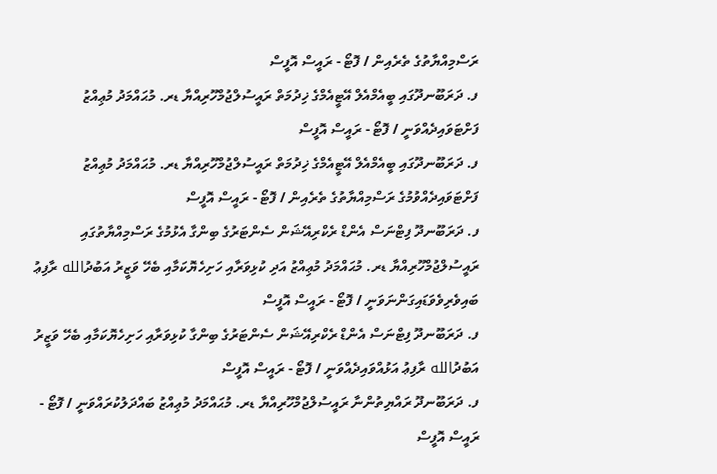ރަސްމިއްޔާތުގެ ތެރެއިން / ފޮޓޯ - ރައީސް އޮފީސް
ފ. ދަރަބޫނދޫގައި ބީއެމްއެލް އޭޓީއެމްގެ ޚިދުމަތް ރައީސުލްޖުމްހޫރިއްޔާ ޑރ. މުޙައްމަދު މުޢިއްޒު ފަށްޓަވައިދެއްވަނީ / ފޮޓޯ - ރައީސް އޮފީސް
ފ. ދަރަބޫނދޫގައި ބީއެމްއެލް އޭޓީއެމްގެ ޚިދުމަތް ރައީސުލްޖުމްހޫރިއްޔާ ޑރ. މުޙައްމަދު މުޢިއްޒު ފަށްޓަވައިދެއްވުމުގެ ރަސްމިއްޔާތުގެ ތެރެއިން / ފޮޓޯ - ރައީސް އޮފީސް
ފ. ދަރަބޫނދޫ ފިޓްނަސް އެންޑް ރެކްރިއޭޝަން ސެންޓަރުގެ ބިންގާ އެޅުމުގެ ރަސްމިއްޔާތުގައި ރައީސުލްޖުމްހޫރިއްޔާ ޑރ. މުޙައްމަދު މުޢިއްޒު އަދި ކުޅިވަރާއި ހަށިހެޔޮކަމާއި ބެހޭ ވަޒީރު އަބުދުالله ރާފިޢު ބައިވެރިވެވަޑައިގަންނަވަނީ / ފޮޓޯ - ރައީސް އޮފީސް
ފ. ދަރަބޫނދޫ ފިޓްނަސް އެންޑް ރެކްރިއޭޝަން ސެންޓަރުގެ ބިންގާ ކުޅިވަރާއި ހަށިހެޔޮކަމާއި ބެހޭ ވަޒީރު އަބުދުالله ރާފިޢު އަޅުއްވައިދެއްވަނީ / ފޮޓޯ - ރައީސް އޮފީސް
ފ. ދަރަބޫނދޫ ރައްޔިތުންނާ ރައީސުލްޖުމްހޫރިއްޔާ ޑރ. މުޙައްމަދު މުޢިއްޒު ބައްދަލުކުރައްވަނީ / ފޮޓޯ - ރައީސް އޮފީސް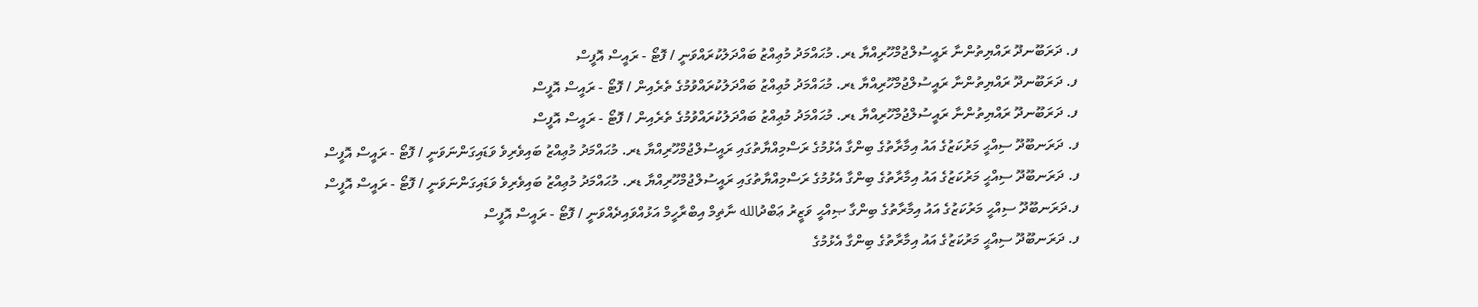ފ. ދަރަބޫނދޫ ރައްޔިތުންނާ ރައީސުލްޖުމްހޫރިއްޔާ ޑރ. މުޙައްމަދު މުޢިއްޒު ބައްދަލުކުރައްވަނީ / ފޮޓޯ - ރައީސް އޮފީސް
ފ. ދަރަބޫނދޫ ރައްޔިތުންނާ ރައީސުލްޖުމްހޫރިއްޔާ ޑރ. މުޙައްމަދު މުޢިއްޒު ބައްދަލުކުރައްވުމުގެ ތެރެއިން / ފޮޓޯ - ރައީސް އޮފީސް
ފ. ދަރަބޫނދޫ ރައްޔިތުންނާ ރައީސުލްޖުމްހޫރިއްޔާ ޑރ. މުޙައްމަދު މުޢިއްޒު ބައްދަލުކުރައްވުމުގެ ތެރެއިން / ފޮޓޯ - ރައީސް އޮފީސް
ފ. ދަރަނބޫދޫ ސިއްޙީ މަރުކަޒުގެ އައު އިމާރާތުގެ ބިންގާ އެޅުމުގެ ރަސްމިއްޔާތުގައި ރައީސުލްޖުމްހޫރިއްޔާ ޑރ. މުޙައްމަދު މުޢިއްޒު ބައިވެރިވެ ވަޑައިގަންނަވަނީ / ފޮޓޯ - ރައީސް އޮފީސް
ފ. ދަރަނބޫދޫ ސިއްޙީ މަރުކަޒުގެ އައު އިމާރާތުގެ ބިންގާ އެޅުމުގެ ރަސްމިއްޔާތުގައި ރައީސުލްޖުމްހޫރިއްޔާ ޑރ. މުޙައްމަދު މުޢިއްޒު ބައިވެރިވެ ވަޑައިގަންނަވަނީ / ފޮޓޯ - ރައީސް އޮފީސް
ފ.ދަރަނބޫދޫ ސިއްޙީ މަރުކަޒުގެ އައު އިމާރާތުގެ ބިންގާ ޞިއްޙީ ވަޒީރު ޢަބްދުالله ނާޡިމް އިބްރާހީމް އަޅުއްވައިދެއްވަނީ / ފޮޓޯ - ރައީސް އޮފީސް
ފ. ދަރަނބޫދޫ ސިއްޙީ މަރުކަޒުގެ އައު އިމާރާތުގެ ބިންގާ އެޅުމުގެ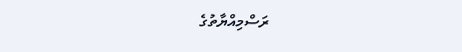ރަސްމިއްޔާތުގެ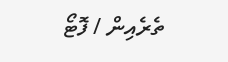ތެރެއިން / ފޮޓޯ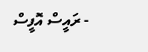- ރައީސް އޮފީސް